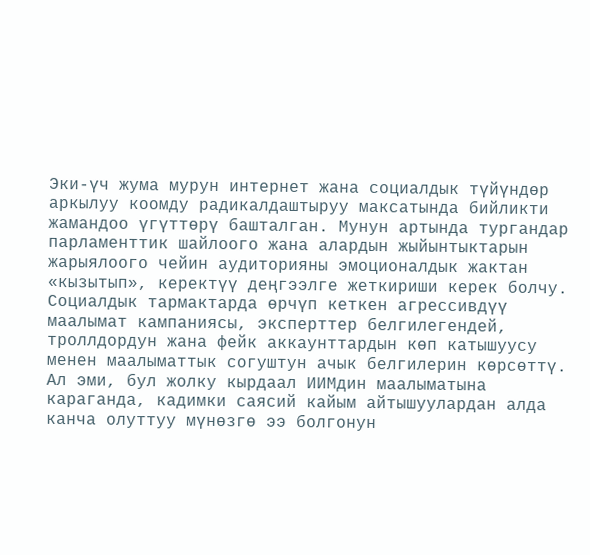Эки-үч жума мурун интернет жана социалдык түйүндөр аркылуу коомду радикалдаштыруу максатында бийликти жамандоо үгүттөрү башталган. Мунун артында тургандар парламенттик шайлоого жана алардын жыйынтыктарын жарыялоого чейин аудиторияны эмоционалдык жактан «кызытып», керектүү деңгээлге жеткириши керек болчу. Социалдык тармактарда өрчүп кеткен агрессивдүү маалымат кампаниясы, эксперттер белгилегендей, троллдордун жана фейк аккаунттардын көп катышуусу менен маалыматтык согуштун ачык белгилерин көрсөттү.
Ал эми, бул жолку кырдаал ИИМдин маалыматына караганда, кадимки саясий кайым айтышуулардан алда канча олуттуу мүнөзгө ээ болгонун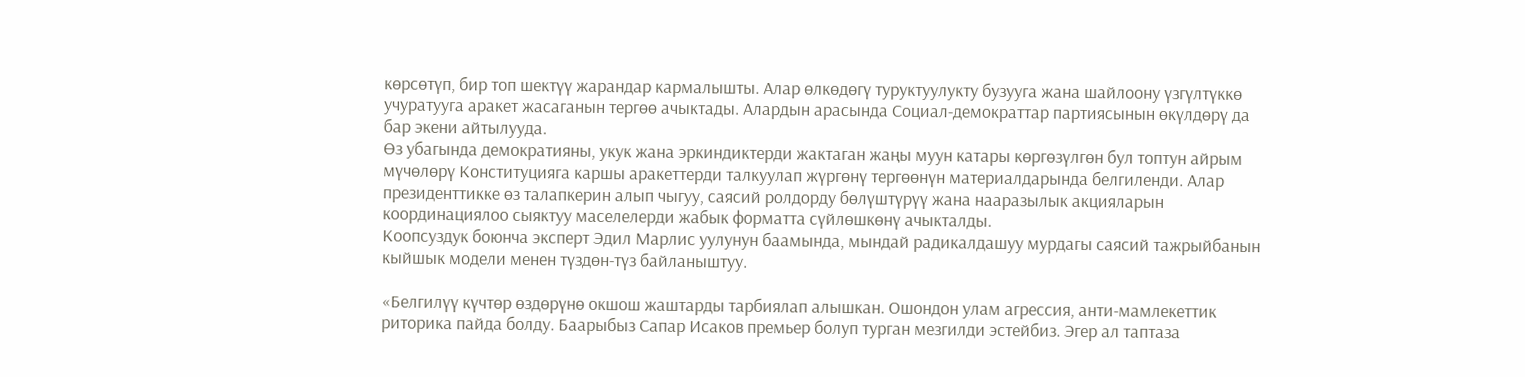көрсөтүп, бир топ шектүү жарандар кармалышты. Алар өлкөдөгү туруктуулукту бузууга жана шайлоону үзгүлтүккө учуратууга аракет жасаганын тергөө ачыктады. Алардын арасында Социал-демократтар партиясынын өкүлдөрү да бар экени айтылууда.
Өз убагында демократияны, укук жана эркиндиктерди жактаган жаңы муун катары көргөзүлгөн бул топтун айрым мүчөлөрү Конституцияга каршы аракеттерди талкуулап жүргөнү тергөөнүн материалдарында белгиленди. Алар президенттикке өз талапкерин алып чыгуу, саясий ролдорду бөлүштүрүү жана нааразылык акцияларын координациялоо сыяктуу маселелерди жабык форматта сүйлөшкөнү ачыкталды.
Коопсуздук боюнча эксперт Эдил Марлис уулунун баамында, мындай радикалдашуу мурдагы саясий тажрыйбанын кыйшык модели менен түздөн-түз байланыштуу.

«Белгилүү күчтөр өздөрүнө окшош жаштарды тарбиялап алышкан. Ошондон улам агрессия, анти-мамлекеттик риторика пайда болду. Баарыбыз Сапар Исаков премьер болуп турган мезгилди эстейбиз. Эгер ал таптаза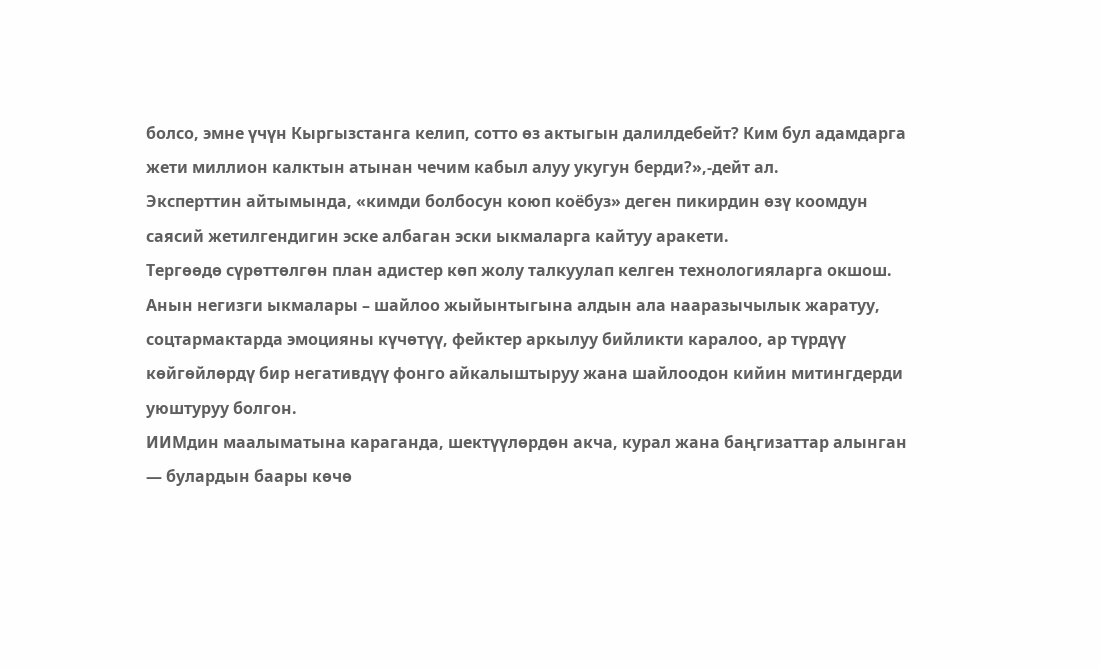болсо, эмне үчүн Кыргызстанга келип, сотто өз актыгын далилдебейт? Ким бул адамдарга жети миллион калктын атынан чечим кабыл алуу укугун берди?»,-дейт ал.
Эксперттин айтымында, «кимди болбосун коюп коёбуз» деген пикирдин өзү коомдун саясий жетилгендигин эске албаган эски ыкмаларга кайтуу аракети.
Тергөөдө сүрөттөлгөн план адистер көп жолу талкуулап келген технологияларга окшош. Анын негизги ыкмалары – шайлоо жыйынтыгына алдын ала нааразычылык жаратуу, соцтармактарда эмоцияны күчөтүү, фейктер аркылуу бийликти каралоо, ар түрдүү көйгөйлөрдү бир негативдүү фонго айкалыштыруу жана шайлоодон кийин митингдерди уюштуруу болгон.
ИИМдин маалыматына караганда, шектүүлөрдөн акча, курал жана баңгизаттар алынган — булардын баары көчө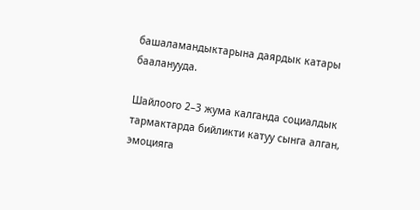башаламандыктарына даярдык катары бааланууда.

Шайлоого 2–3 жума калганда социалдык тармактарда бийликти катуу сынга алган, эмоцияга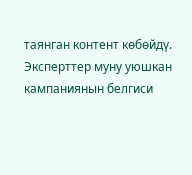таянган контент көбөйдү. Эксперттер муну уюшкан кампаниянын белгиси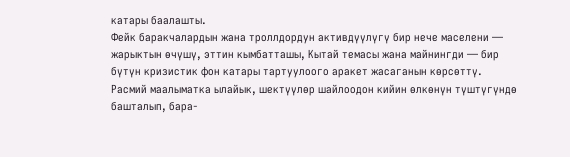катары баалашты.
Фейк баракчалардын жана троллдордун активдүүлүгү бир нече маселени — жарыктын өчүшү, эттин кымбатташы, Кытай темасы жана майнингди — бир бүтүн кризистик фон катары тартуулоого аракет жасаганын көрсөттү.
Расмий маалыматка ылайык, шектүүлөр шайлоодон кийин өлкөнүн түштүгүндө башталып, бара-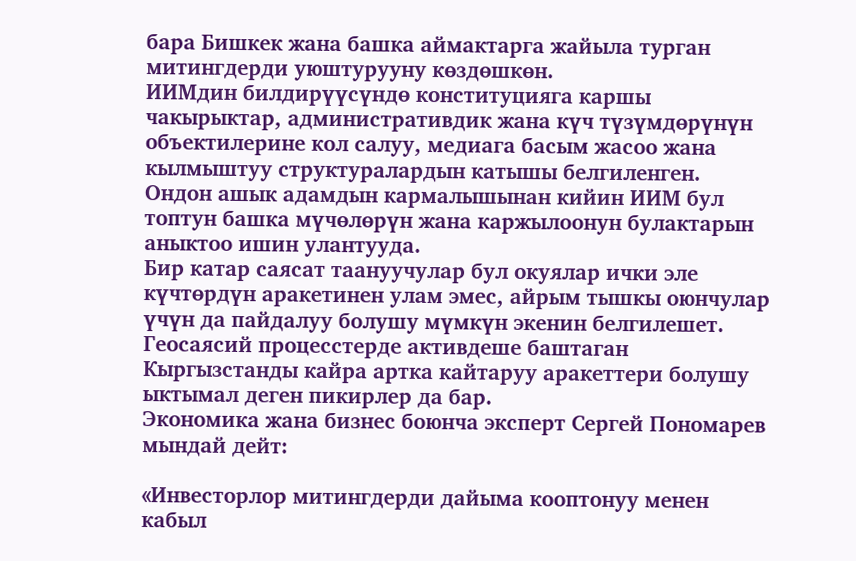бара Бишкек жана башка аймактарга жайыла турган митингдерди уюштурууну көздөшкөн.
ИИМдин билдирүүсүндө конституцияга каршы чакырыктар, административдик жана күч түзүмдөрүнүн объектилерине кол салуу, медиага басым жасоо жана кылмыштуу структуралардын катышы белгиленген.
Ондон ашык адамдын кармалышынан кийин ИИМ бул топтун башка мүчөлөрүн жана каржылоонун булактарын аныктоо ишин улантууда.
Бир катар саясат таануучулар бул окуялар ички эле күчтөрдүн аракетинен улам эмес, айрым тышкы оюнчулар үчүн да пайдалуу болушу мүмкүн экенин белгилешет. Геосаясий процесстерде активдеше баштаган Кыргызстанды кайра артка кайтаруу аракеттери болушу ыктымал деген пикирлер да бар.
Экономика жана бизнес боюнча эксперт Сергей Пономарев мындай дейт:

«Инвесторлор митингдерди дайыма кооптонуу менен кабыл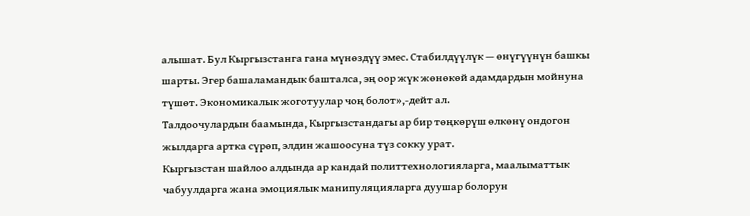алышат. Бул Кыргызстанга гана мүнөздүү эмес. Стабилдүүлүк — өнүгүүнүн башкы шарты. Эгер башаламандык башталса, эң оор жүк жөнөкөй адамдардын мойнуна түшөт. Экономикалык жоготуулар чоң болот»,-дейт ал.
Талдоочулардын баамында, Кыргызстандагы ар бир төңкөрүш өлкөнү ондогон жылдарга артка сүрөп, элдин жашоосуна түз сокку урат.
Кыргызстан шайлоо алдында ар кандай политтехнологияларга, маалыматтык чабуулдарга жана эмоциялык манипуляцияларга дуушар болорун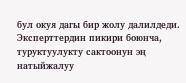бул окуя дагы бир жолу далилдеди.
Эксперттердин пикири боюнча, туруктуулукту сактоонун эң натыйжалуу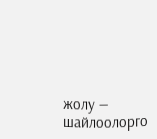жолу — шайлоолорго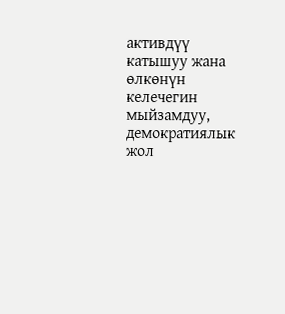активдүү катышуу жана өлкөнүн келечегин мыйзамдуу, демократиялык жол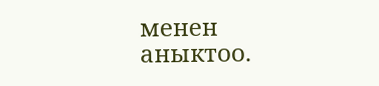менен аныктоо.